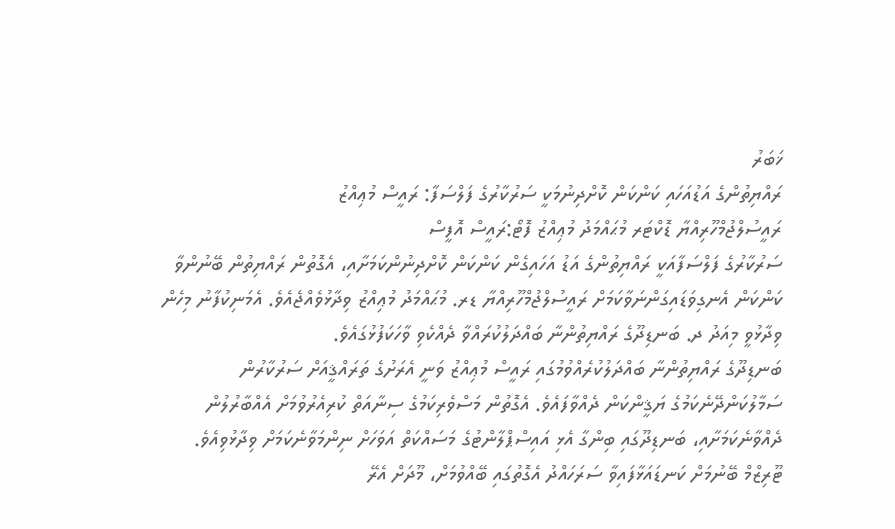ޚަބަރު
ރައްޔިތުންގެ އަޑުއަހައި ކަންކަން ކޮށްދިނުމަކީ ސަރުކާރުގެ ފަލްސަފާ: ރައީސް މުޢިއްޒު
ރައީސުލްޖުމްހޫރިއްޔާ ޑޮކްޓަރ މުޙައްމަދު މުޢިއްޒު ފޮޓޯ:ރައީސް އޮފީސް
ސަރުކާރުގެ ފަލްސަފާއަކީ ރައްޔިތުންގެ އަޑު އަހައިގެން ކަންކަން ކޮށްދިނުންކަމަށާއި، އެގޮތުން ރައްޔިތުން ބޭނުންވާ ކަންކަން އެނގިވަޑައިގަންނަވާކަމަށް ރައީސުލްޖުމްހޫރިއްޔާ ޑރ. މުޙައްމަދު މުޢިއްޒު ވިދާޅުވެއްޖެއެވެ. އެމަނިކުފާނު މިހެން ވިދާޅުވީ މިއަދު ދ. ބަނޑިދޫގެ ރައްޔިތުންނާ ބައްދަލުކުރައްވާ ދެއްކެވި ވާހަކަފުޅުގައެވެ.
ބަނޑިދޫގެ ރައްޔިތުންނާ ބައްދަލުކުރެއްވުމުގައި ރައީސް މުޢިއްޒު ވަނީ އެރަށުގެ ތަރައްޤީއަށް ސަރުކާރުން ސަމާލުކަންދޭނެކަމުގެ ޔަޤީންކަން ދެއްވާފައެވެ. އެގޮތުން މަސްވެރިކަމުގެ ސިނާއަތް ކުރިއެރުވުމަށް އެއްބާރުލުން ދެއްވާނެކަމަށާއި، ބަނޑިދޫގައި ބިންގާ އެޅި އައިސްޕްލާންޓުގެ މަސައްކަތް އަވަހަށް ނިންމަވާނެކަމަށް ވިދާޅުވިއެވެ.
ޓޫރިޒްމް ބޭނުމަށް ކަނޑައަޅާފައިވާ ސަރަހައްދު އެގޮތުގައި ބޭއްވުމަށް، މޫދަށް އެރޭ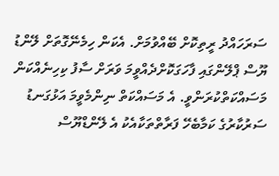ސަރަހައްދު ރީތިކޮށް ބޭއްވުމަށް. އެކަން ހިމެނޭގޮތަށް ލޭންޑު ޔޫސް ޕްލޭންގައި ފާހަގަކޮށްދެއްވީމަ ވަރަށް ސާފު ކިހިނެއްކަން މަސައްކަތްކުރަންވީ. އެ މަސައްކަތް ނިންމެވީމަ އަޅުގަނޑު ސަރުކާރުގެ ކަމާބެހޭ ފަރާތްތަކާއެކު އެ ލޭންޑްޔޫސް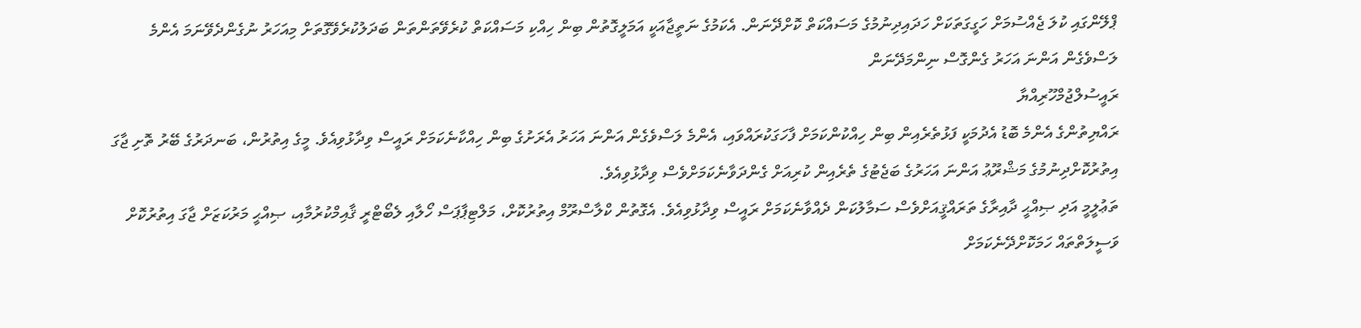ޕްލޭންގައި ކުލަ ޖެއްސުމަށް ހަގީގަތަކަށް ހަދައިދިނުމުގެ މަސައްކަތް ކޮށްދޭނަން. އެކަމުގެ ނަތީޖާއަކީ އަމަލީގޮތުން ބިން ހިއްކި މަސައްކަތް ކުރެވޭތަންތަން ބަދަލުކުރެވޭގޮތަށް މިއަހަރު ނުގެންދެވޭނަމަ އެންމެ ލަސްވެގެން އަންނަ އަހަރު ގެންގޮސް ނިންމަދޭނަން
ރައީސުލްޖުމްހޫރިއްޔާ
ރައްޔިތުންގެ އެންމެ ބޮޑު އެދުމަކީ ފަޅުތެރެއިން ބިން ހިއްކުންކަމަށް ފާހަގަކުރައްވައި، އެންމެ ލަސްވެގެން އަންނަ އަހަރު އެރަށުގެ ބިން ހިއްކާނެކަމަށް ރައީސް ވިދާޅުވިއެވެ. މީގެ އިތުރުން، ބަނދަރުގެ ބޭރު ތޮށި ޖާގަ އިތުރުކޮށްދިނުމުގެ މަޝްރޫޢު އަންނަ އަހަރުގެ ބަޖެޓުގެ ތެރެއިން ކުރިއަށް ގެންދަވާނެކަމަށްވެސް ވިދާޅުވިއެވެ.
ތަޢުލީމީ އަދި ޞިއްޙީ ދާއިރާގެ ތަރައްޤީއަށްވެސް ސަމާލުކަން ދެއްވާނެކަމަށް ރައީސް ވިދާޅުވިއެވެ. އެގޮތުން ކްލާސްރޫމް އިތުރުކޮށް، މަލްޓިޕާޕަސް ހޯލާއި ލެބޯޓްރީ ޤާއިމްކުރުމާއި، ޞިއްޙީ މަރުކަޒަށް ޖާގަ އިތުރުކޮށް ވަސީލަތްތައް ހަމަކޮށްދޭނެކަމަށް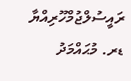ރައީސުލްޖުމްހޫރިއްޔާ ޑރ. މުޙައްމަދު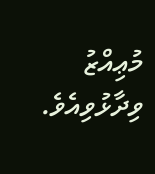މުޢިއްޒު ވިދާޅުވިއެވެ.